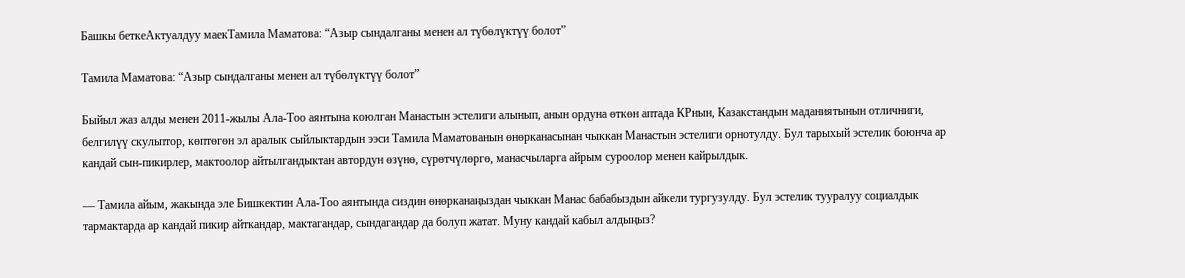Башкы беткеАктуалдуу маекТамила Маматова: “Азыр сындалганы менен ал түбөлүктүү болот”

Тамила Маматова: “Азыр сындалганы менен ал түбөлүктүү болот”

Быйыл жаз алды менен 2011-жылы Ала-Тоо аянтына коюлган Манастын эстелиги алынып, анын ордуна өткөн аптада КРнын, Казакстандын маданиятынын отличниги, белгилүү скульптор, көптөгөн эл аралык сыйлыктардын ээси Тамила Маматованын өнөрканасынан чыккан Манастын эстелиги орнотулду. Бул тарыхый эстелик боюнча ар кандай сын-пикирлер, мактоолор айтылгандыктан автордун өзүнө, сүрөтчүлөргө, манасчыларга айрым суроолор менен кайрылдык.

— Тамила айым, жакында эле Бишкектин Ала-Тоо аянтында сиздин өнөрканаңыздан чыккан Манас бабабыздын айкели тургузулду. Бул эстелик тууралуу социалдык тармактарда ар кандай пикир айткандар, мактагандар, сындагандар да болуп жатат. Муну кандай кабыл алдыңыз?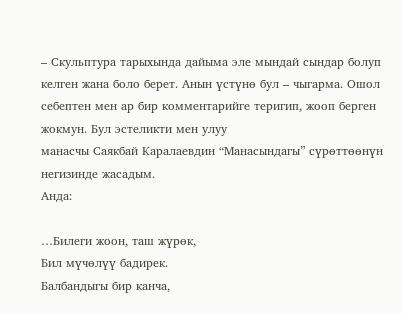– Скульптура тарыхында дайыма эле мындай сындар болуп келген жана боло берет. Анын үстүнө бул – чыгарма. Ошол себептен мен ар бир комментарийге теригип, жооп берген жокмун. Бул эстеликти мен улуу
манасчы Саякбай Каралаевдин “Манасындагы” сүрөттөөнүн негизинде жасадым.
Анда:

…Билеги жоон, таш жүрөк,
Бил мүчөлүү бадирек.
Балбандыгы бир канча,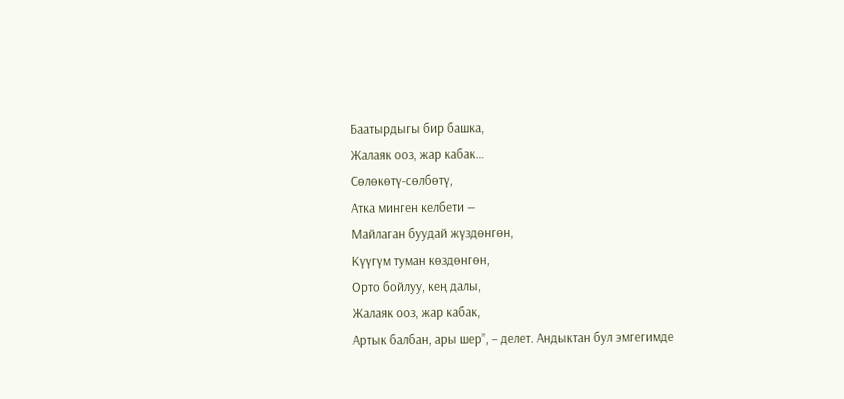Баатырдыгы бир башка,
Жалаяк ооз, жар кабак…
Сөлөкөтү-сөлбөтү,
Атка минген келбети —
Майлаган буудай жүздөнгөн,
Күүгүм туман көздөнгөн,
Орто бойлуу, кең далы,
Жалаяк ооз, жар кабак,
Артык балбан, ары шер”, – делет. Андыктан бул эмгегимде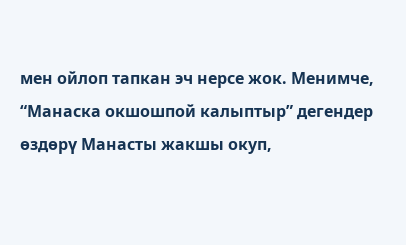мен ойлоп тапкан эч нерсе жок. Менимче, “Манаска окшошпой калыптыр” дегендер өздөрү Манасты жакшы окуп,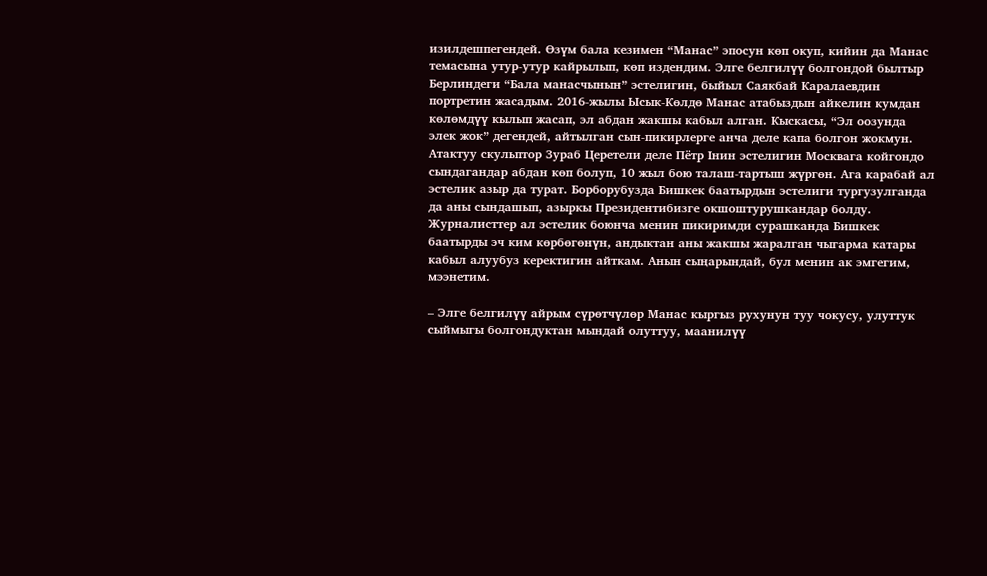изилдешпегендей. Өзүм бала кезимен “Манас” эпосун көп окуп, кийин да Манас темасына утур-утур кайрылып, көп издендим. Элге белгилүү болгондой былтыр Берлиндеги “Бала манасчынын” эстелигин, быйыл Саякбай Каралаевдин портретин жасадым. 2016-жылы Ысык-Көлдө Манас атабыздын айкелин кумдан көлөмдүү кылып жасап, эл абдан жакшы кабыл алган. Кыскасы, “Эл оозунда элек жок” дегендей, айтылган сын-пикирлерге анча деле капа болгон жокмун. Атактуу скульптор Зураб Церетели деле Пётр Iнин эстелигин Москвага койгондо сындагандар абдан көп болуп, 10 жыл бою талаш-тартыш жүргөн. Ага карабай ал эстелик азыр да турат. Борборубузда Бишкек баатырдын эстелиги тургузулганда да аны сындашып, азыркы Президентибизге окшоштурушкандар болду. Журналисттер ал эстелик боюнча менин пикиримди сурашканда Бишкек баатырды эч ким көрбөгөнүн, андыктан аны жакшы жаралган чыгарма катары кабыл алуубуз керектигин айткам. Анын сыңарындай, бул менин ак эмгегим, мээнетим.

– Элге белгилүү айрым сүрөтчүлөр Манас кыргыз рухунун туу чокусу, улуттук сыймыгы болгондуктан мындай олуттуу, маанилүү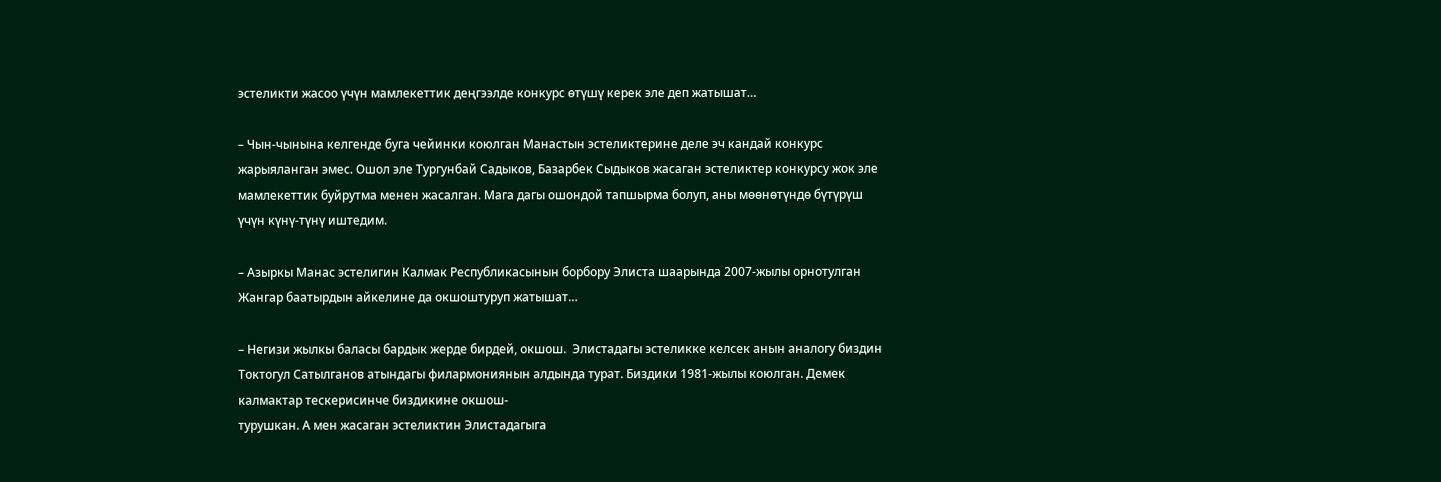эстеликти жасоо үчүн мамлекеттик деңгээлде конкурс өтүшү керек эле деп жатышат…

– Чын-чынына келгенде буга чейинки коюлган Манастын эстеликтерине деле эч кандай конкурс жарыяланган эмес. Ошол эле Тургунбай Садыков, Базарбек Сыдыков жасаган эстеликтер конкурсу жок эле мамлекеттик буйрутма менен жасалган. Мага дагы ошондой тапшырма болуп, аны мөөнөтүндө бүтүрүш үчүн күнү-түнү иштедим.

– Азыркы Манас эстелигин Калмак Республикасынын борбору Элиста шаарында 2007-жылы орнотулган Жангар баатырдын айкелине да окшоштуруп жатышат…

– Негизи жылкы баласы бардык жерде бирдей, окшош.  Элистадагы эстеликке келсек анын аналогу биздин Токтогул Сатылганов атындагы филармониянын алдында турат. Биздики 1981-жылы коюлган. Демек калмактар тескерисинче биздикине окшош-
турушкан. А мен жасаган эстеликтин Элистадагыга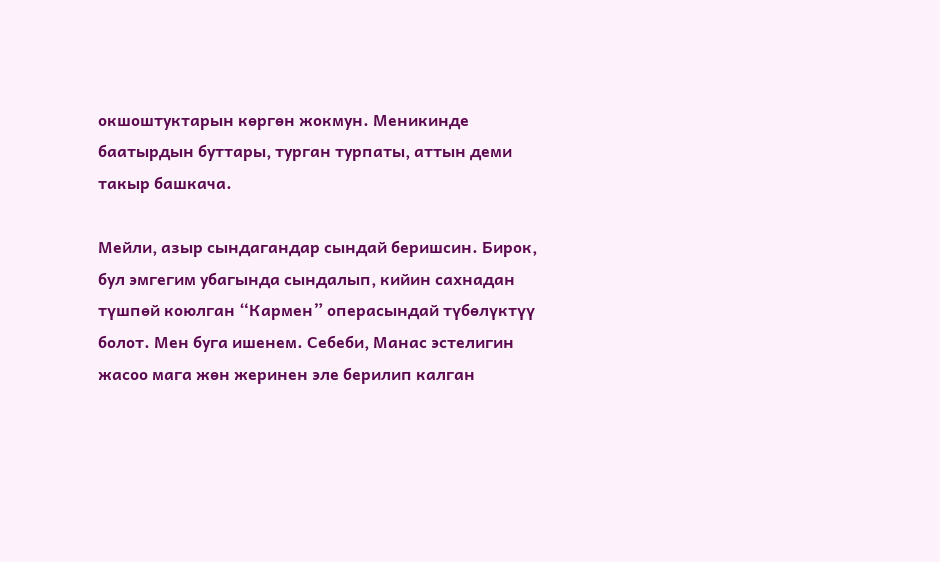окшоштуктарын көргөн жокмун. Меникинде баатырдын буттары, турган турпаты, аттын деми такыр башкача.

Мейли, азыр сындагандар сындай беришсин. Бирок, бул эмгегим убагында сындалып, кийин сахнадан түшпөй коюлган “Кармен” операсындай түбөлүктүү болот. Мен буга ишенем. Себеби, Манас эстелигин жасоо мага жөн жеринен эле берилип калган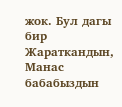жок. Бул дагы бир Жараткандын, Манас бабабыздын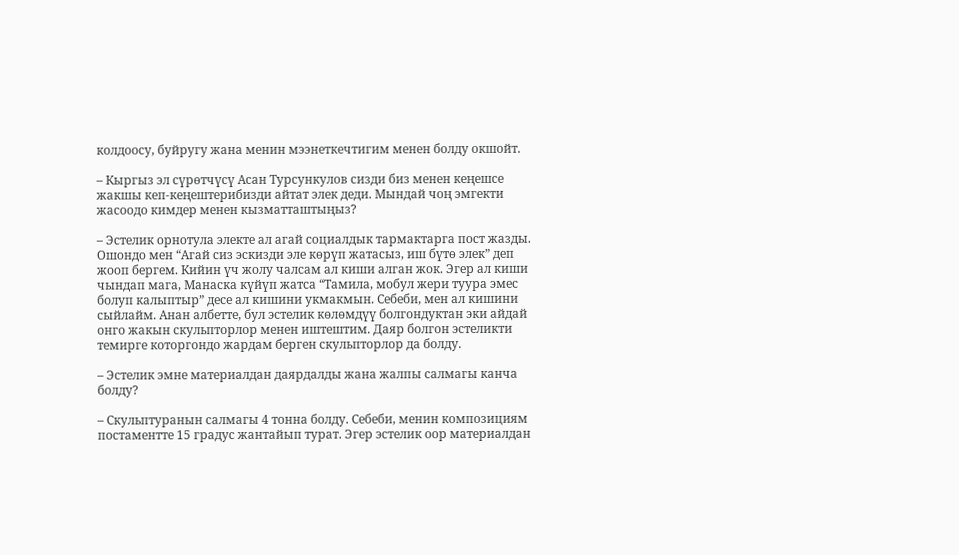колдоосу, буйругу жана менин мээнеткечтигим менен болду окшойт.

– Кыргыз эл сүрөтчүсү Асан Турсункулов сизди биз менен кеңешсе жакшы кеп-кеңештерибизди айтат элек деди. Мындай чоң эмгекти жасоодо кимдер менен кызматташтыңыз?

– Эстелик орнотула электе ал агай социалдык тармактарга пост жазды. Ошондо мен “Агай сиз эскизди эле көрүп жатасыз, иш бүтө элек” деп жооп бергем. Кийин үч жолу чалсам ал киши алган жок. Эгер ал киши чындап мага, Манаска күйүп жатса “Тамила, мобул жери туура эмес болуп калыптыр” десе ал кишини укмакмын. Себеби, мен ал кишини сыйлайм. Анан албетте, бул эстелик көлөмдүү болгондуктан эки айдай онго жакын скульпторлор менен иштештим. Даяр болгон эстеликти темирге которгондо жардам берген скульпторлор да болду.

– Эстелик эмне материалдан даярдалды жана жалпы салмагы канча болду?

– Скульптуранын салмагы 4 тонна болду. Себеби, менин композициям постаментте 15 градус жантайып турат. Эгер эстелик оор материалдан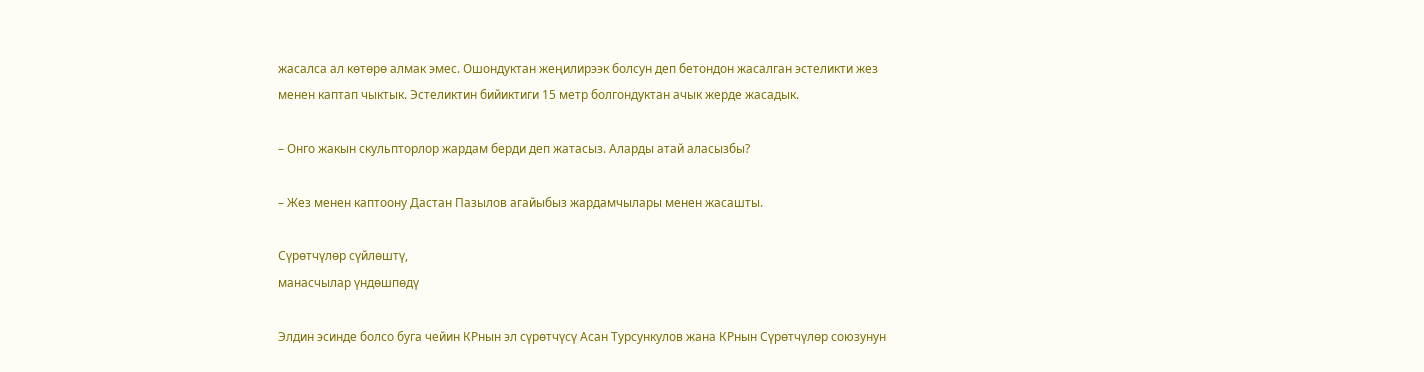жасалса ал көтөрө алмак эмес. Ошондуктан жеңилирээк болсун деп бетондон жасалган эстеликти жез менен каптап чыктык. Эстеликтин бийиктиги 15 метр болгондуктан ачык жерде жасадык.

– Онго жакын скульпторлор жардам берди деп жатасыз. Аларды атай аласызбы?

– Жез менен каптоону Дастан Пазылов агайыбыз жардамчылары менен жасашты.

Сүрөтчүлөр сүйлөштү,
манасчылар үндөшпөдү

Элдин эсинде болсо буга чейин КРнын эл сүрөтчүсү Асан Турсункулов жана КРнын Сүрөтчүлөр союзунун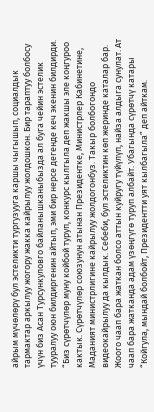айрым мүчөлөрү бул эстеликти тургузууга каршы чыгышып, социалдык тармактар аркылуу жогору жакка кайрылуу жолдошкон. Бир тараптуу болбосу үчүн биз Асан Турсункуловго байланышканыбызда ал буга чейин эстелик тууралуу оюн билдиргенин айтып, эми бир нерсе дегенде кеч экенин билдирди. “Биз сүрөтчүлөр муну койбой туруп, конкурс кылгыла деп жакшы эле коңгуроо кактык. Сүрөтчүлөр союзунун атынан Президентке, Министрлер Кабинетине, Маданият министрлигине кайрылуу жолдогонбуз. Такыр болбогондо видеокайрылуу да кылдык. Себеби, бул эстеликтин көп жеринде каталар бар. Жоого чаап бара жаткан болсо аттын куйругу түйүлүп, найза алдыга сунулат. Ат чаап бара жатканда адам үзөңгүгө туруп албайт. Убагында сүрөтчү катары “Койгула, мындай болбойт, Президентти уят кылбагыла” деп айткам.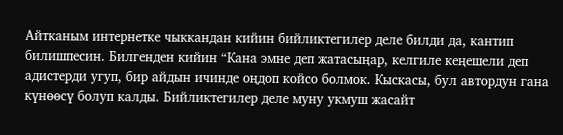Айтканым интернетке чыккандан кийин бийликтегилер деле билди да, кантип билишпесин. Билгенден кийин “Кана эмне деп жатасыңар, келгиле кеңешели деп адистерди угуп, бир айдын ичинде оңдоп койсо болмок. Кыскасы, бул автордун гана күнөөсү болуп калды. Бийликтегилер деле муну укмуш жасайт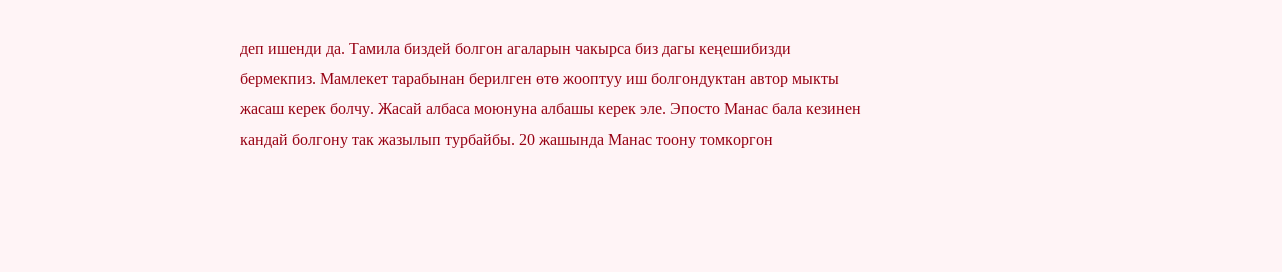деп ишенди да. Тамила биздей болгон агаларын чакырса биз дагы кеңешибизди бермекпиз. Мамлекет тарабынан берилген өтө жооптуу иш болгондуктан автор мыкты жасаш керек болчу. Жасай албаса моюнуна албашы керек эле. Эпосто Манас бала кезинен кандай болгону так жазылып турбайбы. 20 жашында Манас тоону томкоргон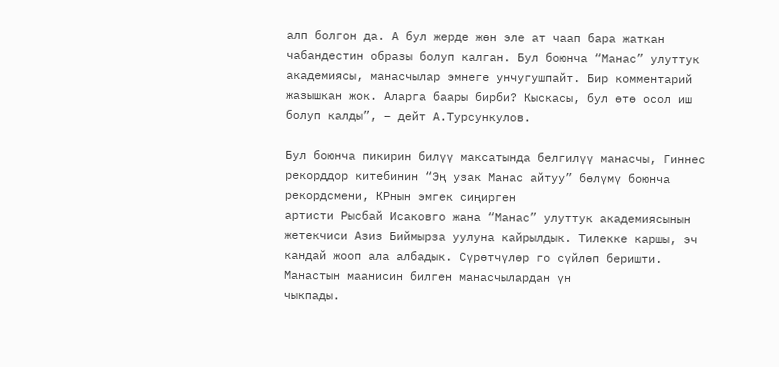алп болгон да. А бул жерде жөн эле ат чаап бара жаткан чабандестин образы болуп калган. Бул боюнча “Манас” улуттук академиясы, манасчылар эмнеге унчугушпайт. Бир комментарий жазышкан жок. Аларга баары бирби? Кыскасы, бул өтө осол иш болуп калды”, – дейт А.Турсункулов.

Бул боюнча пикирин билүү максатында белгилүү манасчы, Гиннес рекорддор китебинин “Эң узак Манас айтуу” бөлүмү боюнча рекордсмени, КРнын эмгек сиңирген
артисти Рысбай Исаковго жана “Манас” улуттук академиясынын жетекчиси Азиз Биймырза уулуна кайрылдык. Тилекке каршы, эч кандай жооп ала албадык. Сүрөтчүлөр го сүйлөп беришти. Манастын маанисин билген манасчылардан үн
чыкпады.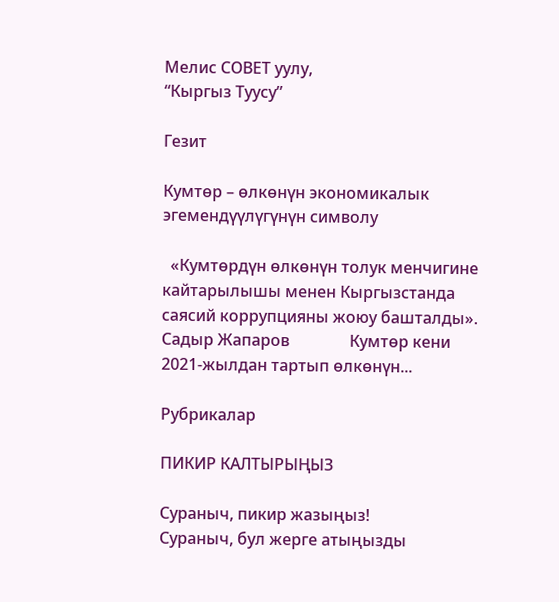Мелис СОВЕТ уулу,
“Кыргыз Туусу”

Гезит

Кумтөр – өлкөнүн экономикалык эгемендүүлүгүнүн символу

  «Кумтөрдүн өлкөнүн толук менчигине кайтарылышы менен Кыргызстанда саясий коррупцияны жоюу башталды». Садыр Жапаров               Кумтөр кени 2021-жылдан тартып өлкөнүн...

Рубрикалар

ПИКИР КАЛТЫРЫҢЫЗ

Сураныч, пикир жазыңыз!
Сураныч, бул жерге атыңызды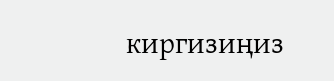киргизиңиз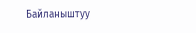Байланыштуу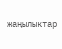жаңылыктар